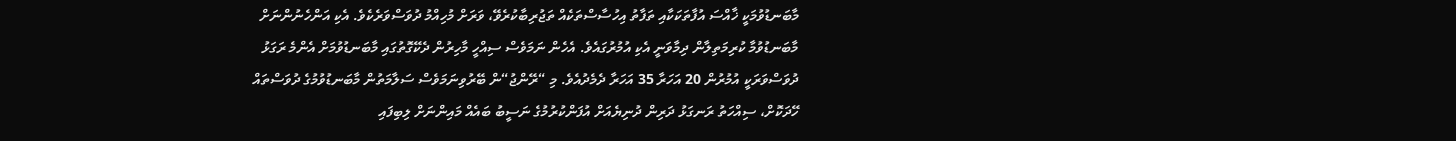މާބަނޑުވުމަކީ ޚާއްސަ އުފާތަކަކާއި ތަފާތު އިހުސާސްތަކެއް ތަޖުރިބާކުރެވޭ، ވަރަށް މުހިއްމު ދުވަސްވަރެކެވެ. އެކި އަންހެނުންނަށް މާބަނޑުވުމާ ކުރިމަތިލާން ދިމާވަނީ އެކި އުމުރުގައެވެ. އެހެން ނަމަވެސް ސިއްހީ މާހިރުން ދެކޭގޮތުގައި މާބަނޑުވުމަށް އެންމެ ރަގަޅު ދުވަސްވަރަކީ އުމުރުން 20 އަހަރާ 35 އަހަރާ ދެމެދުއެވެ. މި “ރޭންޖު“ން ބޭރުވިނަމަވެސް ސަލާމަތުން މާބަނޑުވުމުގެ ދުވަސްތައް ހޭދަކޮށް، ސިއްހަތު ރަނގަޅު ދަރިން ދުނިޔެއަށް އުފަންކުރުމުގެ ނަސީބު ބައެއް މައިންނަށް ލިބިފައި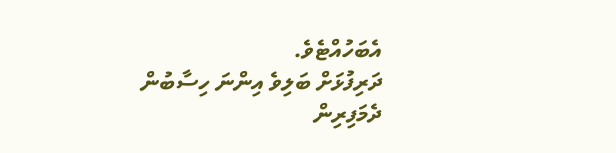އެބަހުއްޓެވެ.
ދަރިފުޅަށް ބަލިވެ އިންނަ ހިސާބުން ދެމަފިރިން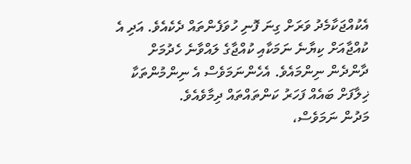އެކުއްޖަކާމެދު ވަރަށް ގިނަ ފޮނި ހުވަފެންތައް ދެކެއެވެ. އަދި އެ ކުއްޖާއަށް ކިޔާނެ ނަމަކާއި ކުއްޖާގެ ލައްވާނެ ހެދުމަށް ދާންދެން ނިންމައެވެ. އެހެންނަމަވެސް އެ ނިންމުންތަކާ ޚިލާފަށް ބައެއް ފަހަރު ކަންތައްތައް ދިމާވެއެވެ.
މަދުން ނަމަވެސް،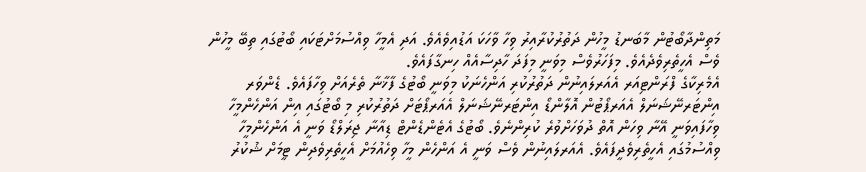މަތިންދާބޯޓުން މާބަނޑު މީހުން ދަތުރުކުރާއިރު ވިހާ ވާހަކަ އަޑުއިވެއެވެ. އަދި އެމީހާ ވިއްސުމަށްޓަކައި ބޯޓުގައި ތިބޭ މީހުން ވެސް އެހީތެރިވެދެއެވެ. މިފަހަރުވެސް މިވަނީ މިފަދަ ހާދިސާއެއް ހިނގާފައެވެ.
އެމެރިކާގެ ފްރަންޓިއަރ އެއަރލައިނުން ދަތުރުކުރި އަންހެނަކު މިވަނީ ބޯޓުގެ ފާޚާނާ ތެރެއަށް ވިހާފައެވެ. ޑެންވަރ އިންޓަރނޭޝަނަލް އެއަރޕޯޓުން އޮލާންޑޯ އިންޓަރނޭޝަނަލް އެއަރޕޯޓަށް ދަތުރުކުރި މި ބޯޓުގައި އިން އަންހެންމީހާ ވިހާފައިވަނީ އޭނާ ވިހަން އޮތް ދުވަހަށްވުރެ ކުރިންނެވެ. ބޯޓުގެ އެޓެންޑެންޓް ޑިއާނާ ޖިރަލްޑޯ ވަނީ އެ އަންހެންމީހާ ވިއްސުމުގައި އެހީތެރިވެދީފައެވެ. އެއަރލައިނުން ވެސް ވަނީ އެ އަންހެން މީހާ ވިހެއުމަށް އެހީތެރިވެދިން ޓީމަށް ޝުކުރު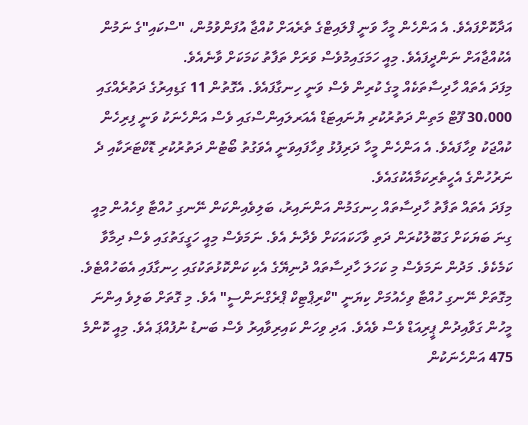އަދާކޮށްފައެވެ. އެ އަންހެން މީހާ ވަނީ ފްލައިޓްގެ ތެރެއަށް ކުއްޖާ އުފަންވުމުން، "ސްކައި"ގެ ނަމުން އެކުއްޖާއަށް ނަންދީފައެވެ. މިއީ ހަމަގައިމުވެސް ވަރަށް ތަފާތު ކަމަކަށް ވާނެއެވެ.
މިފަދަ އެތައް ހާދިސާތަކެއް މީގެ ކުރިން ވެސް ވަނީ ހިނގާފައެވެ. އެގޮތުން 11 ގަޑިއިރުގެ ދަތުރެއްގައި 30،000 ފޫޓް މަތިން ދަތުރުކުރި ޔުނައިޓަޑް އެއަރލައިންސްގައި ވެސް އަންހެނަކު ވަނީ ފިރިހެން ކުއްޖަކު ވިހާފައެވެ. އެ އަންހެން މީހާ ދަރިފުޅު ވިހާފައިވަނީ އެވަގުތު ބޯޓުން ދަތުރުކުރި ޑޮކްޓަރަކާއި ދެ ނަރުހުންގެ އެހީތެރިކަމާއެކުގައެވެ.
މިފަދަ އެތައް ތަފާތު ހާދިސާތައް ހިނގަމުން އަންނައިރު، ބަލިވެއިންކަން ނޭނގި ހުއްޓާ ވިހެއުން މިއީ ގިނަ ބަޔަކަށް ގަބޫލުކުރަން ދަތި ވާހަކައަކަށް ވެދާނެ އެވެ. ނަމަވެސް މިއީ ހަގީގަތުގައި ވެސް ދިމާވާ ކަމެކެވެ. މަދުން ނަމަވެސް މި ކަހަލަ ހާދިސާތައް ދުނިޔޭގެ އެކި ކަންކޮޅުތަކުގައި ހިނގާފައި އެބަހުއްޓެވެ.
މިގޮތަށް ނޭނގި ހުއްޓާ ވިހެއުމަށް ކިޔަނީ "ކްރިޕްޓިކް ޕްރެގްނަންސީ" އެވެ. މި ގޮތަށް ބަލިވެ އިންނަ މީހުން ގަވާއިދުން ޕީރިއަޑް ވެސް ވެއެވެ. އަދި ވިހަން ކައިރިވާއިރު ވެސް ބަނޑު ނުފުއްޕަ އެވެ. މިއީ ކޮންމެ 475 އަންހެނަކުން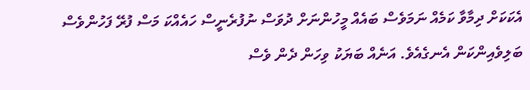އެކަކަށް ދިމާވާ ކަމެއް ނަމަވެސް ބައެއް މީހުންނަށް ދުވަސް ނުފުރެނީސް ހައެއްކަ މަސް ފުރޭ ފަހުންވެސް ބަލިވެއިންކަން އެނގެއެވެ. އަނެއް ބަޔަކު ވިހަން ދެން ވެސް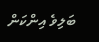ބަލިވެ އިންކަން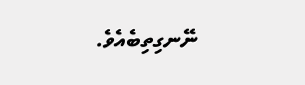ނޭނގިތިބެއެވެ.